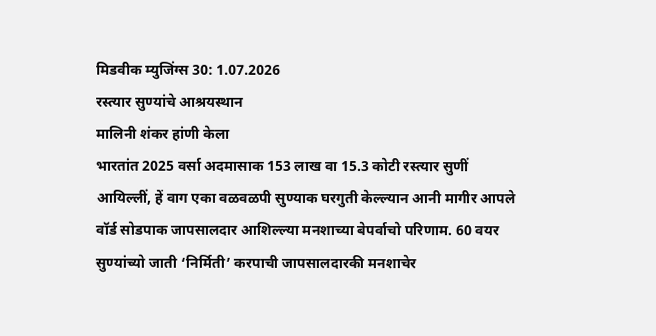मिडवीक म्युजिंग्स 30: 1.07.2026
रस्त्यार सुण्यांचे आश्रयस्थान
मालिनी शंकर हांणी केला
भारतांत 2025 वर्सा अदमासाक 153 लाख वा 15.3 कोटी रस्त्यार सुणीं आयिल्लीं, हें वाग एका वळवळपी सुण्याक घरगुती केल्ल्यान आनी मागीर आपले वॉर्ड सोडपाक जापसालदार आशिल्ल्या मनशाच्या बेपर्वाचो परिणाम. 60 वयर सुण्यांच्यो जाती ‘निर्मिती’ करपाची जापसालदारकी मनशाचेर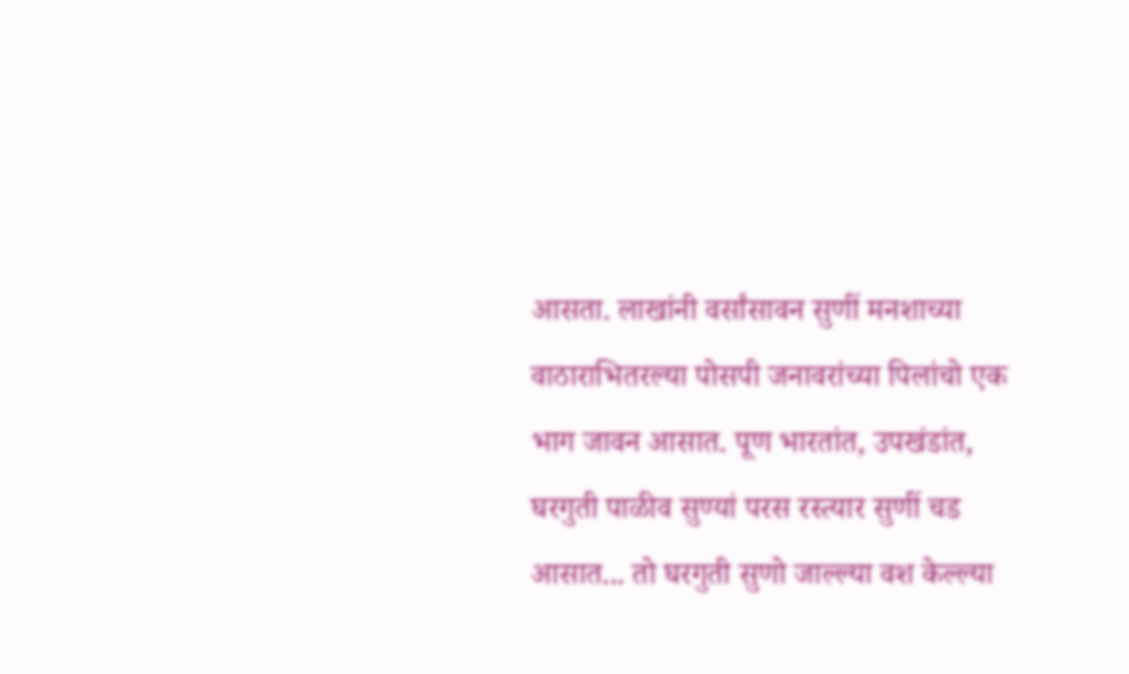आसता. लाखांनी वर्सांसावन सुणीं मनशाच्या वाठाराभितरल्या पोसपी जनावरांच्या पिलांचो एक भाग जावन आसात. पूण भारतांत, उपखंडांत, घरगुती पाळीव सुण्यां परस रस्त्यार सुणीं चड आसात... तो घरगुती सुणो जाल्ल्या वश केल्ल्या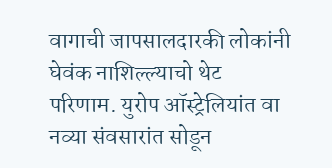वागाची जापसालदारकी लोकांनी घेवंक नाशिल्ल्याचो थेट परिणाम. युरोप ऑस्ट्रेलियांत वा नव्या संवसारांत सोडून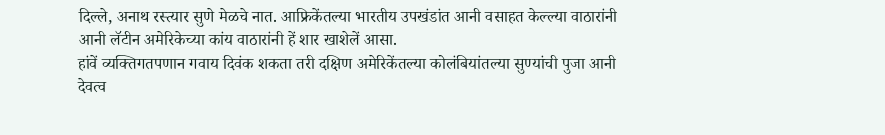दिल्ले, अनाथ रस्त्यार सुणे मेळचे नात. आफ्रिकेंतल्या भारतीय उपखंडांत आनी वसाहत केल्ल्या वाठारांनी आनी लॅटीन अमेरिकेच्या कांय वाठारांनी हें शार खाशेलें आसा.
हांवें व्यक्तिगतपणान गवाय दिवंक शकता तरी दक्षिण अमेरिकेंतल्या कोलंबियांतल्या सुण्यांची पुजा आनी देवत्व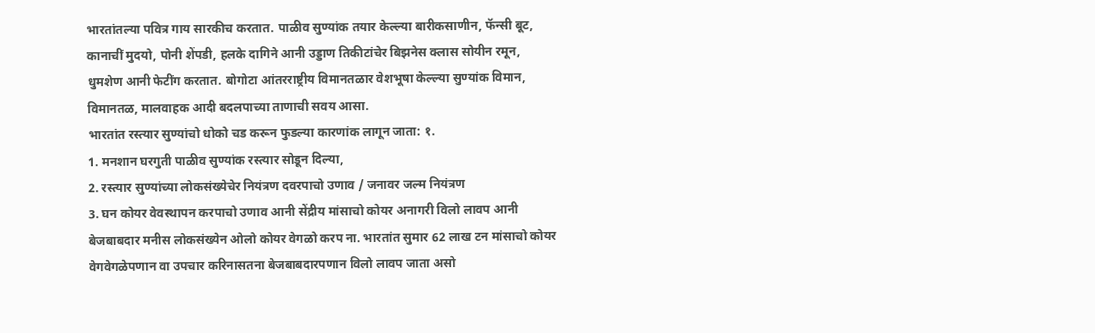भारतांतल्या पवित्र गाय सारकीच करतात. पाळीव सुण्यांक तयार केल्ल्या बारीकसाणीन, फॅन्सी बूट, कानाचीं मुदयो, पोनी शेंपडी, हलके दागिने आनी उड्डाण तिकीटांचेर बिझनेस क्लास सोयीन रमून, धुमशेण आनी फेटींग करतात. बोगोटा आंतरराष्ट्रीय विमानतळार वेशभूषा केल्ल्या सुण्यांक विमान, विमानतळ, मालवाहक आदी बदलपाच्या ताणाची सवय आसा.
भारतांत रस्त्यार सुण्यांचो धोको चड करून फुडल्या कारणांक लागून जाता: १.
1. मनशान घरगुती पाळीव सुण्यांक रस्त्यार सोडून दिल्या,
2. रस्त्यार सुण्यांच्या लोकसंख्येचेर नियंत्रण दवरपाचो उणाव / जनावर जल्म नियंत्रण
3. घन कोयर वेवस्थापन करपाचो उणाव आनी सेंद्रीय मांसाचो कोयर अनागरी विलो लावप आनी बेजबाबदार मनीस लोकसंख्येन ओलो कोयर वेगळो करप ना. भारतांत सुमार 62 लाख टन मांसाचो कोयर वेगवेगळेपणान वा उपचार करिनासतना बेजबाबदारपणान विलो लावप जाता असो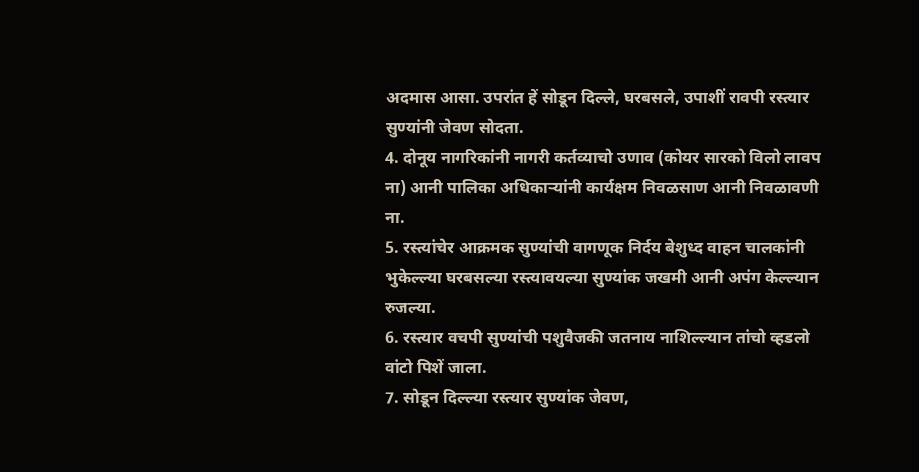अदमास आसा. उपरांत हें सोडून दिल्ले, घरबसले, उपाशीं रावपी रस्त्यार सुण्यांनी जेवण सोदता.
4. दोनूय नागरिकांनी नागरी कर्तव्याचो उणाव (कोयर सारको विलो लावप ना) आनी पालिका अधिकाऱ्यांनी कार्यक्षम निवळसाण आनी निवळावणी ना.
5. रस्त्यांचेर आक्रमक सुण्यांची वागणूक निर्दय बेशुध्द वाहन चालकांनी भुकेल्ल्या घरबसल्या रस्त्यावयल्या सुण्यांक जखमी आनी अपंग केल्ल्यान रुजल्या.
6. रस्त्यार वचपी सुण्यांची पशुवैजकी जतनाय नाशिल्ल्यान तांचो व्हडलो वांटो पिशें जाला.
7. सोडून दिल्ल्या रस्त्यार सुण्यांक जेवण,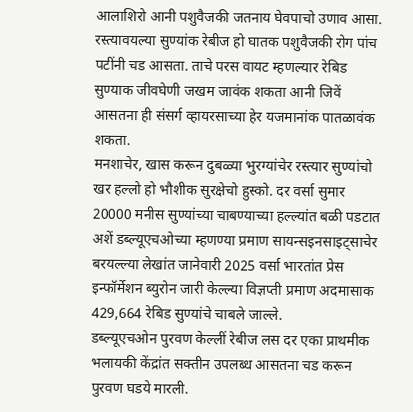आलाशिरो आनी पशुवैजकी जतनाय घेवपाचो उणाव आसा. रस्त्यावयल्या सुण्यांक रेबीज हो घातक पशुवैजकी रोग पांच पटींनी चड आसता. ताचे परस वायट म्हणल्यार रेबिड सुण्याक जीवघेणी जखम जावंक शकता आनी जिवें आसतना ही संसर्ग व्हायरसाच्या हेर यजमानांक पातळावंक शकता.
मनशाचेर, खास करून दुबळ्या भुरग्यांचेर रस्त्यार सुण्यांचो खर हल्लो हो भौशीक सुरक्षेचो हुस्को. दर वर्सा सुमार 20000 मनीस सुण्यांच्या चाबण्याच्या हल्ल्यांत बळी पडटात अशें डब्ल्यूएचओच्या म्हणण्या प्रमाण सायन्सइनसाइट्साचेर बरयल्ल्या लेखांत जानेवारी 2025 वर्सा भारतांत प्रेस इन्फॉर्मेशन ब्युरोन जारी केल्ल्या विज्ञप्ती प्रमाण अदमासाक 429,664 रेबिड सुण्यांचे चाबले जाल्ले.
डब्ल्यूएचओन पुरवण केल्लीं रेबीज लस दर एका प्राथमीक भलायकी केंद्रांत सक्तीन उपलब्ध आसतना चड करून पुरवण घडये मारली.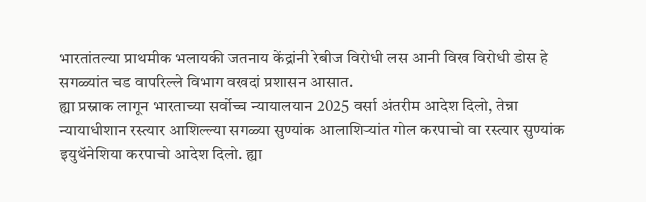भारतांतल्या प्राथमीक भलायकी जतनाय केंद्रांनी रेबीज विरोधी लस आनी विख विरोधी डोस हे सगळ्यांत चड वापरिल्ले विभाग वखदां प्रशासन आसात.
ह्या प्रस्नाक लागून भारताच्या सर्वोच्च न्यायालयान 2025 वर्सा अंतरीम आदेश दिलो, तेन्ना न्यायाधीशान रस्त्यार आशिल्ल्या सगळ्या सुण्यांक आलाशिऱ्यांत गोल करपाचो वा रस्त्यार सुण्यांक इयुथॅनेशिया करपाचो आदेश दिलो. ह्या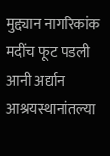मुद्द्यान नागरिकांक मदींच फूट पडली आनी अर्द्यान आश्रयस्थानांतल्या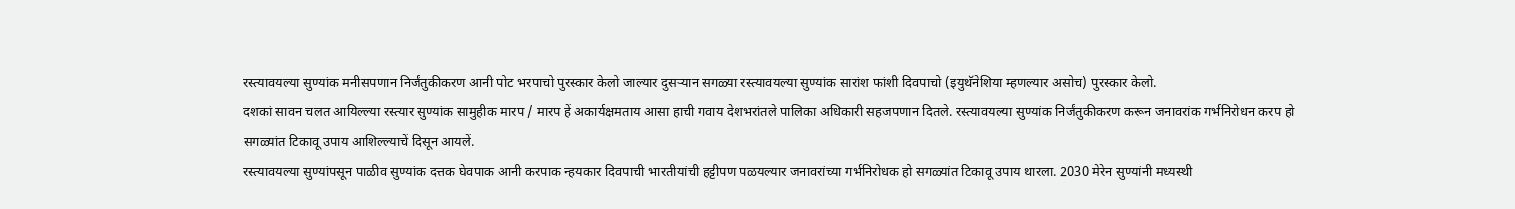रस्त्यावयल्या सुण्यांक मनीसपणान निर्जंतुकीकरण आनी पोट भरपाचो पुरस्कार केलो जाल्यार दुसऱ्यान सगळ्या रस्त्यावयल्या सुण्यांक सारांश फांशी दिवपाचो (इयुथॅनेशिया म्हणल्यार असोच) पुरस्कार केलो.
दशकां सावन चलत आयिल्ल्या रस्त्यार सुण्यांक सामुहीक मारप / मारप हें अकार्यक्षमताय आसा हाची गवाय देशभरांतले पालिका अधिकारी सहजपणान दितले. रस्त्यावयल्या सुण्यांक निर्जंतुकीकरण करून जनावरांक गर्भनिरोधन करप हो सगळ्यांत टिकावू उपाय आशिल्ल्याचें दिसून आयलें.
रस्त्यावयल्या सुण्यांपसून पाळीव सुण्यांक दत्तक घेवपाक आनी करपाक न्हयकार दिवपाची भारतीयांची हट्टीपण पळयल्यार जनावरांच्या गर्भनिरोधक हो सगळ्यांत टिकावू उपाय थारला. 2030 मेरेन सुण्यांनी मध्यस्थी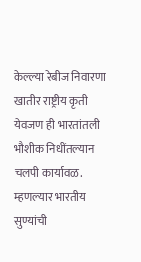केल्ल्या रेबीज निवारणा खातीर राष्ट्रीय कृती येवजण ही भारतांतली भौशीक निधींतल्यान चलपी कार्यावळ. म्हणल्यार भारतीय सुण्यांची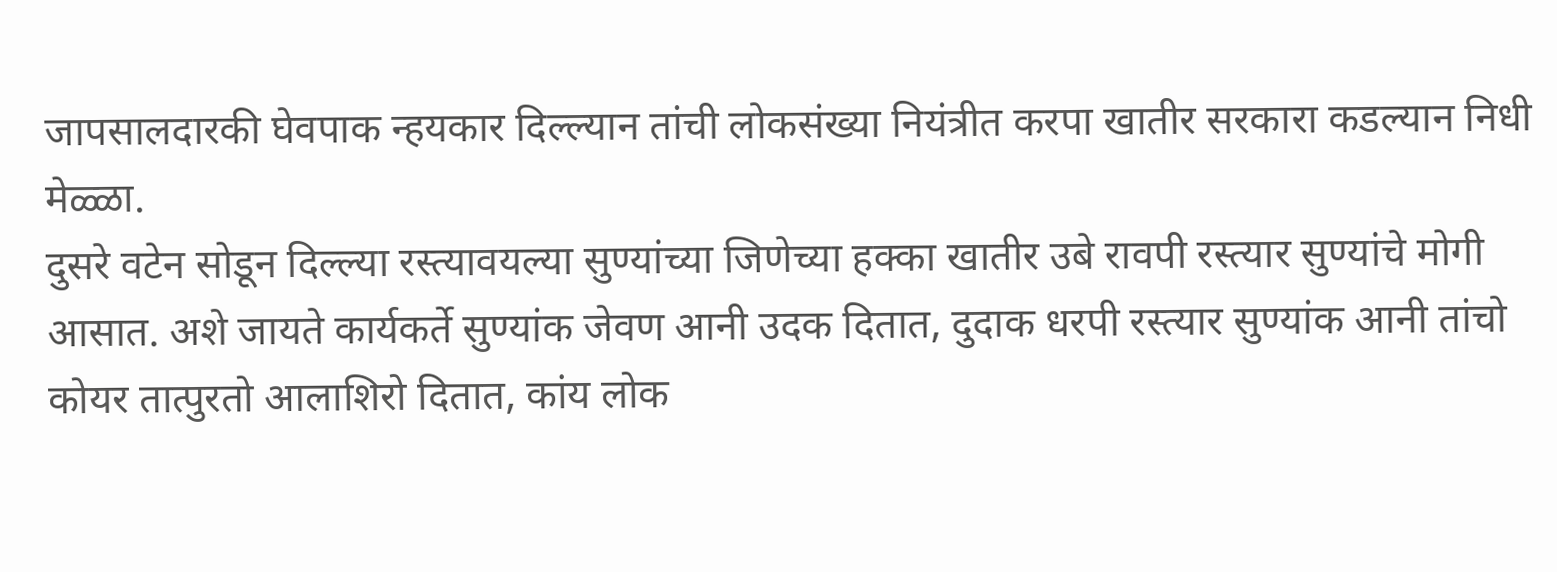जापसालदारकी घेवपाक न्हयकार दिल्ल्यान तांची लोकसंख्या नियंत्रीत करपा खातीर सरकारा कडल्यान निधी मेळ्ळा.
दुसरे वटेन सोडून दिल्ल्या रस्त्यावयल्या सुण्यांच्या जिणेच्या हक्का खातीर उबे रावपी रस्त्यार सुण्यांचे मोगी आसात. अशे जायते कार्यकर्ते सुण्यांक जेवण आनी उदक दितात, दुदाक धरपी रस्त्यार सुण्यांक आनी तांचो कोयर तात्पुरतो आलाशिरो दितात, कांय लोक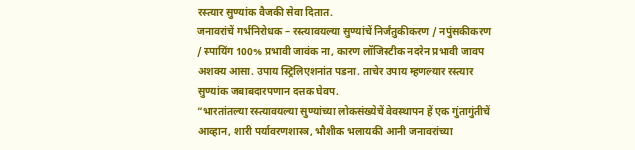रस्त्यार सुण्यांक वैजकी सेवा दितात.
जनावरांचें गर्भनिरोधक – रस्त्यावयल्या सुण्यांचें निर्जंतुकीकरण / नपुंसकीकरण / स्पायिंग 100% प्रभावी जावंक ना, कारण लॉजिस्टीक नदरेन प्रभावी जावप अशक्य आसा. उपाय स्ट्रिलिएशनांत पडना. ताचेर उपाय म्हणल्यार रस्त्यार सुण्यांक जबाबदारपणान दत्तक घेवप.
“भारतांतल्या रस्त्यावयल्या सुण्यांच्या लोकसंख्येचें वेवस्थापन हें एक गुंतागुंतीचें आव्हान, शारी पर्यावरणशास्त्र, भौशीक भलायकी आनी जनावरांच्या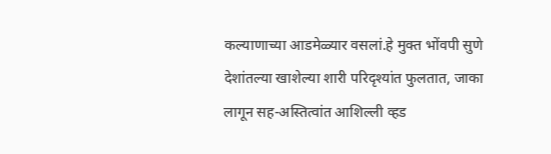कल्याणाच्या आडमेळ्यार वसलां.हे मुक्त भोंवपी सुणे देशांतल्या खाशेल्या शारी परिदृश्यांत फुलतात, जाका लागून सह-अस्तित्वांत आशिल्ली व्हड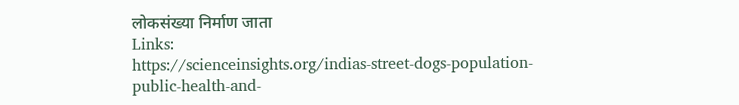लोकसंख्या निर्माण जाता
Links:
https://scienceinsights.org/indias-street-dogs-population-public-health-and-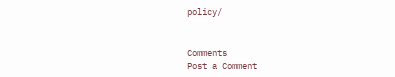policy/


Comments
Post a Comment